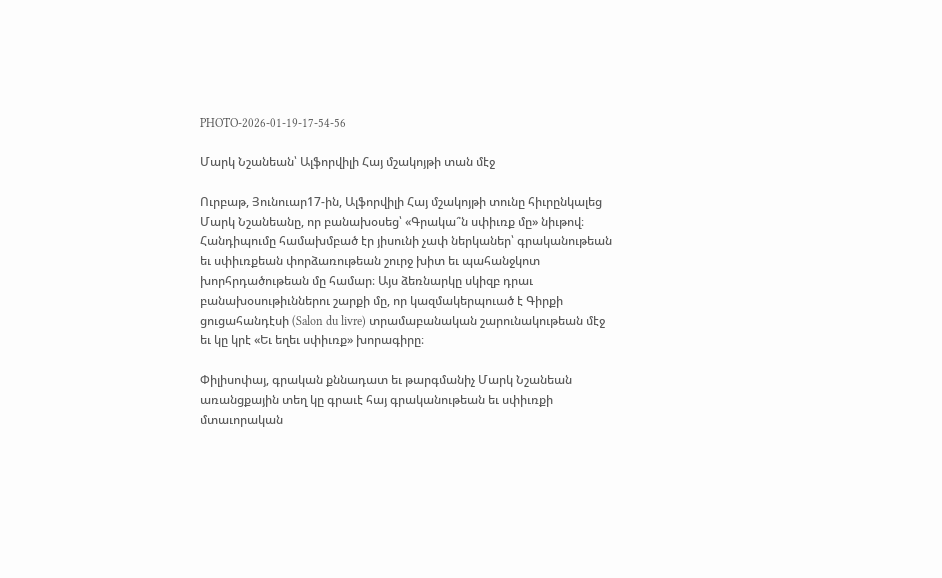PHOTO-2026-01-19-17-54-56

Մարկ Նշանեան՝ Ալֆորվիլի Հայ մշակոյթի տան մէջ

Ուրբաթ, Յունուար17-ին, Ալֆորվիլի Հայ մշակոյթի տունը հիւրընկալեց Մարկ Նշանեանը, որ բանախօսեց՝ «Գրակա՞ն սփիւռք մը» նիւթով։ Հանդիպումը համախմբած էր յիսունի չափ ներկաներ՝ գրականութեան եւ սփիւռքեան փորձառութեան շուրջ խիտ եւ պահանջկոտ խորհրդածութեան մը համար։ Այս ձեռնարկը սկիզբ դրաւ բանախօսութիւններու շարքի մը, որ կազմակերպուած է Գիրքի ցուցահանդէսի (Salon du livre) տրամաբանական շարունակութեան մէջ եւ կը կրէ «Եւ եղեւ սփիւռք» խորագիրը։

Փիլիսոփայ, գրական քննադատ եւ թարգմանիչ Մարկ Նշանեան առանցքային տեղ կը գրաւէ հայ գրականութեան եւ սփիւռքի մտաւորական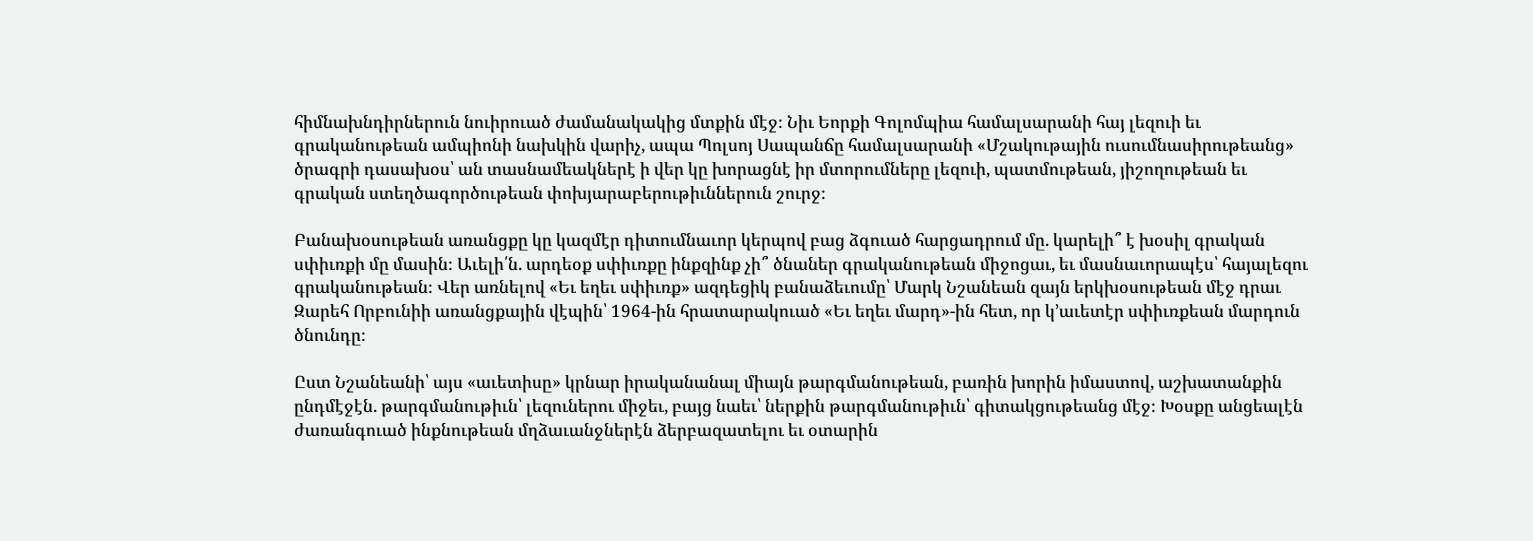հիմնախնդիրներուն նուիրուած ժամանակակից մտքին մէջ։ Նիւ Եորքի Գոլոմպիա համալսարանի հայ լեզուի եւ գրականութեան ամպիոնի նախկին վարիչ, ապա Պոլսոյ Սապանճը համալսարանի «Մշակութային ուսումնասիրութեանց» ծրագրի դասախօս՝ ան տասնամեակներէ ի վեր կը խորացնէ իր մտորումները լեզուի, պատմութեան, յիշողութեան եւ գրական ստեղծագործութեան փոխյարաբերութիւններուն շուրջ։

Բանախօսութեան առանցքը կը կազմէր դիտումնաւոր կերպով բաց ձգուած հարցադրում մը. կարելի՞ է խօսիլ գրական սփիւռքի մը մասին։ Աւելի՛ն. արդեօք սփիւռքը ինքզինք չի՞ ծնաներ գրականութեան միջոցաւ, եւ մասնաւորապէս՝ հայալեզու գրականութեան։ Վեր առնելով «Եւ եղեւ սփիւռք» ազդեցիկ բանաձեւումը՝ Մարկ Նշանեան զայն երկխօսութեան մէջ դրաւ Զարեհ Որբունիի առանցքային վէպին՝ 1964-ին հրատարակուած «Եւ եղեւ մարդ»-ին հետ, որ կ՚աւետէր սփիւռքեան մարդուն ծնունդը։

Ըստ Նշանեանի՝ այս «աւետիսը» կրնար իրականանալ միայն թարգմանութեան, բառին խորին իմաստով, աշխատանքին ընդմէջէն. թարգմանութիւն՝ լեզուներու միջեւ, բայց նաեւ՝ ներքին թարգմանութիւն՝ գիտակցութեանց մէջ։ Խօսքը անցեալէն ժառանգուած ինքնութեան մղձաւանջներէն ձերբազատելու եւ օտարին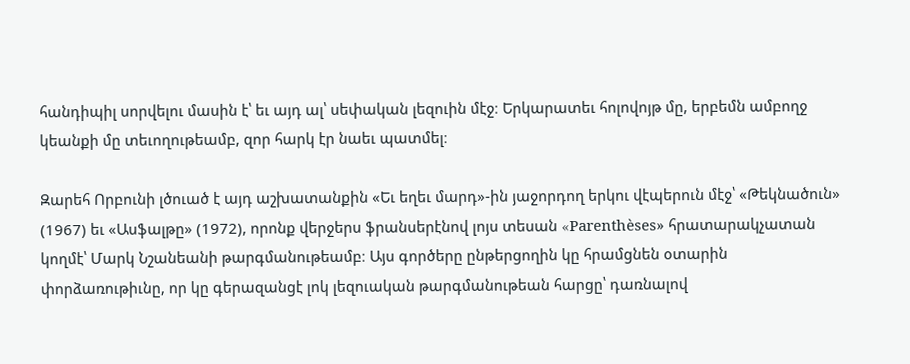հանդիպիլ սորվելու մասին է՝ եւ այդ ալ՝ սեփական լեզուին մէջ։ Երկարատեւ հոլովոյթ մը, երբեմն ամբողջ կեանքի մը տեւողութեամբ, զոր հարկ էր նաեւ պատմել։

Զարեհ Որբունի լծուած է այդ աշխատանքին «Եւ եղեւ մարդ»-ին յաջորդող երկու վէպերուն մէջ՝ «Թեկնածուն» (1967) եւ «Ասֆալթը» (1972), որոնք վերջերս ֆրանսերէնով լոյս տեսան «Parenthèses» հրատարակչատան կողմէ՝ Մարկ Նշանեանի թարգմանութեամբ։ Այս գործերը ընթերցողին կը հրամցնեն օտարին փորձառութիւնը, որ կը գերազանցէ լոկ լեզուական թարգմանութեան հարցը՝ դառնալով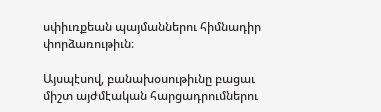սփիւռքեան պայմաններու հիմնադիր փորձառութիւն։

Այսպէսով, բանախօսութիւնը բացաւ միշտ այժմէական հարցադրումներու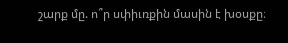շարք մը. ո՞ր սփիւռքին մասին է խօսքը։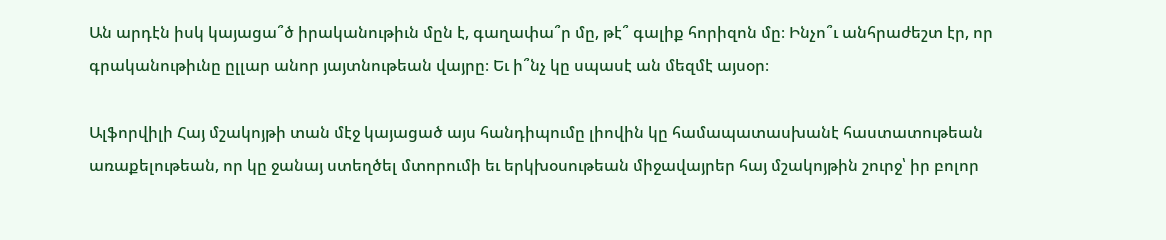Ան արդէն իսկ կայացա՞ծ իրականութիւն մըն է, գաղափա՞ր մը, թէ՞ գալիք հորիզոն մը։ Ինչո՞ւ անհրաժեշտ էր, որ գրականութիւնը ըլլար անոր յայտնութեան վայրը։ Եւ ի՞նչ կը սպասէ ան մեզմէ այսօր։

Ալֆորվիլի Հայ մշակոյթի տան մէջ կայացած այս հանդիպումը լիովին կը համապատասխանէ հաստատութեան առաքելութեան, որ կը ջանայ ստեղծել մտորումի եւ երկխօսութեան միջավայրեր հայ մշակոյթին շուրջ՝ իր բոլոր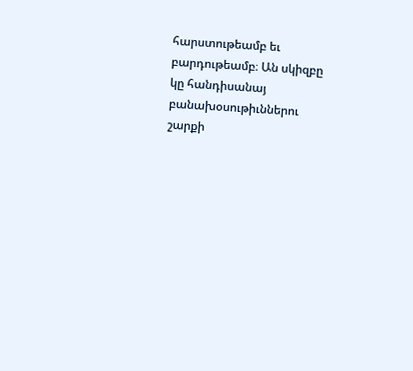հարստութեամբ եւ բարդութեամբ։ Ան սկիզբը կը հանդիսանայ բանախօսութիւններու շարքի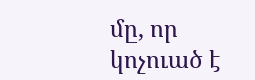մը, որ կոչուած է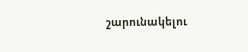շարունակելու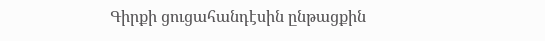Գիրքի ցուցահանդէսին ընթացքին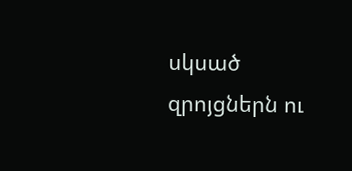սկսած զրոյցներն ու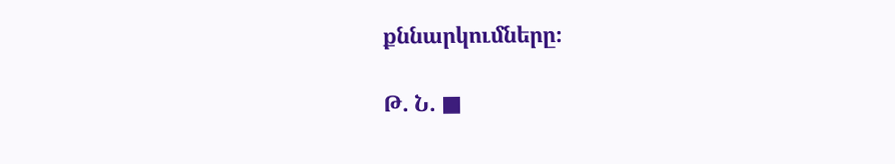քննարկումները։

Թ. Ն. ■